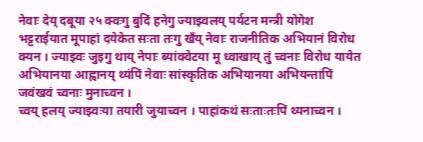नेवाः देय् दबूया २५ क्वःगु बुदिं हनेगु ज्याझ्वलय् पर्यटन मन्त्री योगेश भट्टराईयात मूपाहां दयेकेत सःता तःगु खँय् नेवाः राजनीतिक अभियानं विरोध क्यन । ज्याझ्वः जुइगु थाय् नेपाः ब्यांक्वेटया मू ध्वाखाय् तुं च्वनाः विरोध यायेत अभियानया आह्वानय् थ्यंपिं नेवाः सांस्कृतिक अभियानया अभियन्तापिं जवंखवं च्वनाः मुनाच्वन ।
च्वय् हलय् ज्याझ्वःया तयारी जुयाच्वन । पाहांकथं सःताःतःपिं थ्यनाच्वन ।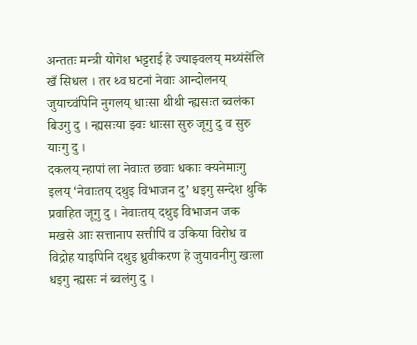अन्ततः मन्त्री योगेश भट्टराई हे ज्याझ्वलय् मथ्यंसेंलि खँ सिधल । तर थ्व घटनां नेवाः आन्दोलनय् जुयाच्वंपिनि नुगलय् धाःसा थीथी न्ह्यसःत ब्वलंका बिउगु दु । न्ह्यसःया झ्वः धाःसा सुरु जूगु दु व सुरु याःगु दु ।
दकलय् न्हापां ला नेवाःत छवाः धकाः क्यनेमाःगु इलय् ‘नेवाःतय् दथुइ विभाजन दु’ धइगु सन्देश थुकिं प्रवाहित जूगु दु । नेवाःतय् दथुइ विभाजन जक मखसे आः सत्तानाप सत्तीपिं व उकिया विरोध व विद्रोह याइपिनि दथुइ ध्रुवीकरण हे जुयावनीगु खःला धइगु न्ह्यसः नं ब्वलंगु दु ।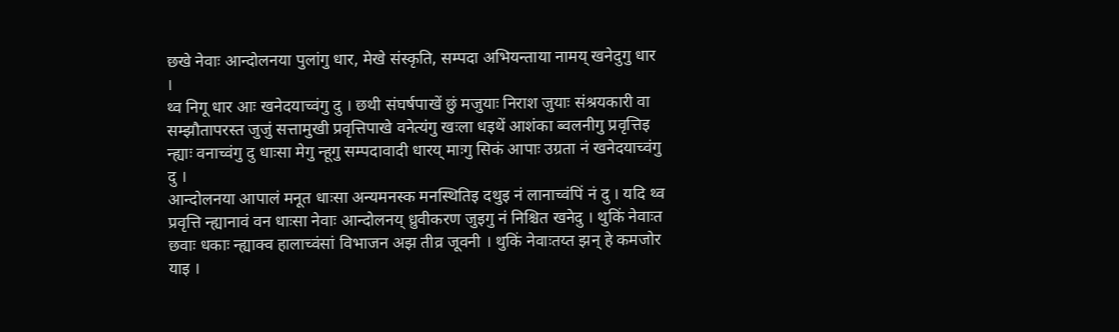छखे नेवाः आन्दोलनया पुलांगु धार, मेखे संस्कृति, सम्पदा अभियन्ताया नामय् खनेदुगु धार ।
थ्व निगू धार आः खनेदयाच्वंगु दु । छथी संघर्षपाखें छुं मजुयाः निराश जुयाः संश्रयकारी वा सम्झौतापरस्त जुजुं सत्तामुखी प्रवृत्तिपाखे वनेत्यंगु खःला धइथें आशंका ब्वलनीगु प्रवृत्तिइ न्ह्याः वनाच्वंगु दु धाःसा मेगु न्हूगु सम्पदावादी धारय् माःगु सिकं आपाः उग्रता नं खनेदयाच्वंगु दु ।
आन्दोलनया आपालं मनूत धाःसा अन्यमनस्क मनस्थितिइ दथुइ नं लानाच्वंपिं नं दु । यदि थ्व प्रवृत्ति न्ह्यानावं वन धाःसा नेवाः आन्दोलनय् ध्रुवीकरण जुइगु नं निश्चित खनेदु । थुकिं नेवाःत छवाः धकाः न्ह्याक्व हालाच्वंसां विभाजन अझ तीव्र जूवनी । थुकिं नेवाःतय्त झन् हे कमजोर याइ ।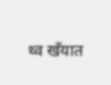थ्व खँयात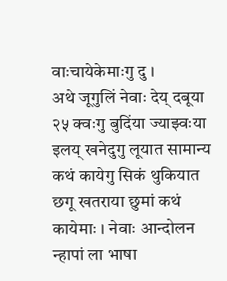वाःचायेकेमाःगु दु ।
अथे जूगुलिं नेवाः देय् दबूया २५ क्वःगु बुदिंया ज्याझ्वःया इलय् खनेदुगु लूयात सामान्य कथं कायेगु सिकं थुकियात छगू खतराया छुमां कथं कायेमाः । नेवाः आन्दोलन न्हापां ला भाषा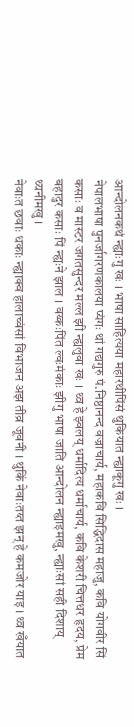आन्दोलनकथं न्ह्याःगु खः । भाषा साहित्यया महारथीपिंसं थुकियात न्ह्याकूगु खः ।
नेपालभाषा पुनर्जागरणकालया प्यंगः थां गद्यगुरु पं.निष्ठानन्द वज्राचार्य, महाकवि सिद्धिदास महाजु, कवि योगवीर सिं कसाः व मास्टर जगतसुन्दर मल्ल झी न्ह्यलुवा खः । थ्व हे झ्वलय् धर्मादित्य धर्माचार्य, कवि केशरी चित्तधर हृदय, प्रेम बहादुर कसाः पिं न्ह्यःने झाल । वय्कःपिंत ल्वःमंकाः झीगु भाषा जाति आन्दोलन न्ह्याइमखु, न्ह्याःसां सही दिशाय् थ्यनीमखु ।
नेवाःत छवाः धकाः न्ह्याक्व हालाच्वंसां विभाजन अझ तीव्र जूवनी । थुकिं नेवाःतय्त झन् हे कमजोर याइ । थ्व खँयात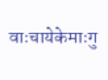वाःचायेकेमाःगु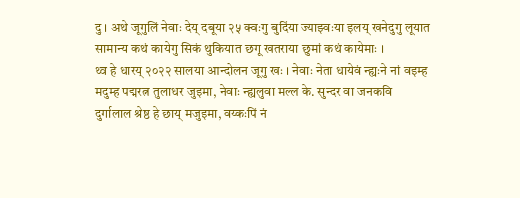दु । अथे जूगुलिं नेवाः देय् दबूया २५ क्वःगु बुदिंया ज्याझ्वःया इलय् खनेदुगु लूयात सामान्य कथं कायेगु सिकं थुकियात छगू खतराया छुमां कथं कायेमाः ।
थ्व हे धारय् २०२२ सालया आन्दोलन जूगु खः । नेवाः नेता धायेवं न्ह्यःने नां वइम्ह मदुम्ह पद्मरत्न तुलाधर जुइमा, नेवाः न्ह्यलुवा मल्ल के. सुन्दर वा जनकवि दुर्गालाल श्रेष्ठ हे छाय् मजुइमा, वय्कःपिं नं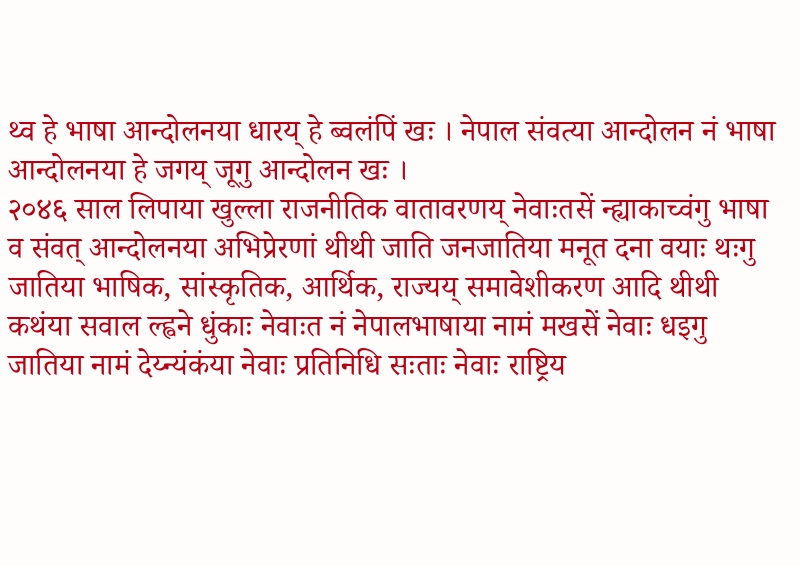थ्व हे भाषा आन्दोलनया धारय् हे ब्वलंपिं खः । नेपाल संवत्या आन्दोलन नं भाषा आन्दोलनया हे जगय् जूगु आन्दोलन खः ।
२०४६ साल लिपाया खुल्ला राजनीतिक वातावरणय् नेवाःतसें न्ह्याकाच्वंगु भाषा व संवत् आन्दोलनया अभिप्रेरणां थीथी जाति जनजातिया मनूत दना वयाः थःगु जातिया भाषिक, सांस्कृतिक, आर्थिक, राज्यय् समावेशीकरण आदि थीथी कथंया सवाल ल्ह्वने धुंकाः नेवाःत नं नेपालभाषाया नामं मखसें नेवाः धइगु जातिया नामं देय्न्यंकंया नेवाः प्रतिनिधि सःताः नेवाः राष्ट्रिय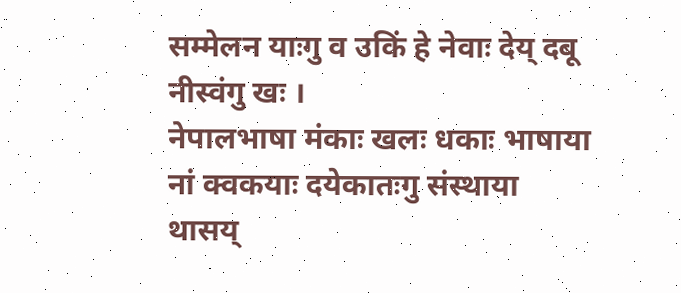सम्मेलन याःगु व उकिं हे नेवाः देय् दबू नीस्वंगु खः ।
नेपालभाषा मंकाः खलः धकाः भाषाया नां क्वकयाः दयेकातःगु संस्थाया थासय्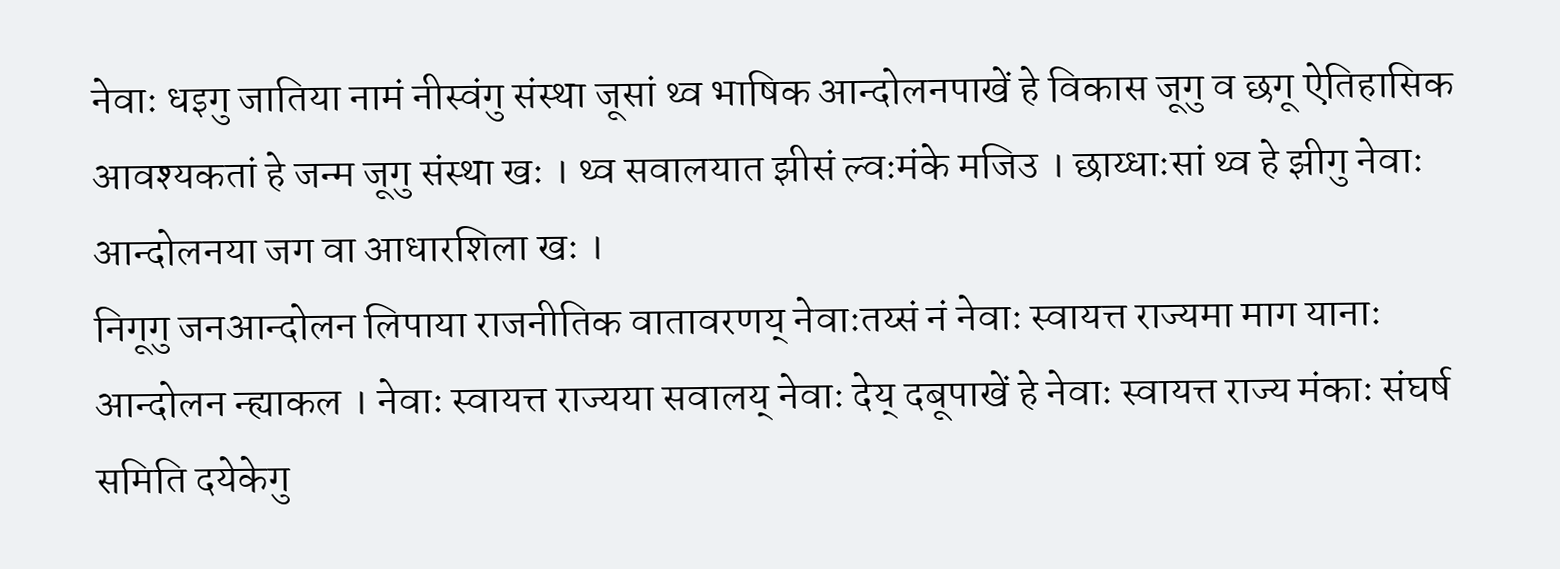नेवाः धइगु जातिया नामं नीस्वंगु संस्था जूसां थ्व भाषिक आन्दोलनपाखें हे विकास जूगु व छगू ऐतिहासिक आवश्यकतां हे जन्म जूगु संस्था खः । थ्व सवालयात झीसं ल्वःमंके मजिउ । छाय्धाःसां थ्व हे झीगु नेवाः आन्दोलनया जग वा आधारशिला खः ।
निगूगु जनआन्दोलन लिपाया राजनीतिक वातावरणय् नेवाःतय्सं नं नेवाः स्वायत्त राज्यमा माग यानाः आन्दोलन न्ह्याकल । नेवाः स्वायत्त राज्यया सवालय् नेवाः देय् दबूपाखें हे नेवाः स्वायत्त राज्य मंकाः संघर्ष समिति दयेकेगु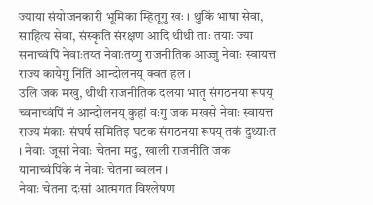ज्याया संयोजनकारी भूमिका म्हितूगु खः । थुकिं भाषा सेवा, साहित्य सेवा, संस्कृति संरक्षण आदि थीथी ताः तयाः ज्या सनाच्वंपिं नेवाःतय्त नेवाःतय्गु राजनीतिक आज्जु नेवाः स्वायत्त राज्य कायेगु निंतिं आन्दोलनय् क्वत हल ।
उलि जक मखु, थीथी राजनीतिक दलया भातृ संगठनया रूपय् च्वनाच्वंपिं नं आन्दोलनय् कुहां वःगु जक मखसे नेवाः स्वायत्त राज्य मंकाः संघर्ष समितिइ घटक संगठनया रूपय् तकं दुथ्याःत । नेवाः जूसां नेवाः चेतना मदु, खाली राजनीति जक यानाच्वंपिंके नं नेवाः चेतना ब्वलन ।
नेवाः चेतना दःसां आत्मगत विश्लेषण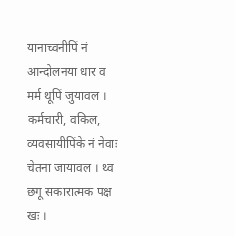यानाच्वनीपिं नं आन्दोलनया धार व मर्म थूपिं जुयावल । कर्मचारी, वकिल, व्यवसायीपिंके नं नेवाः चेतना जायावल । थ्व छगू सकारात्मक पक्ष खः ।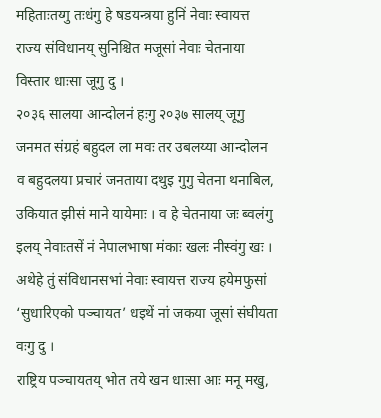महिताःतय्गु तःधंगु हे षडयन्त्रया हुनिं नेवाः स्वायत्त राज्य संविधानय् सुनिश्चित मजूसां नेवाः चेतनाया विस्तार धाःसा जूगु दु ।
२०३६ सालया आन्दोलनं हःगु २०३७ सालय् जूगु जनमत संग्रहं बहुदल ला मवः तर उबलय्या आन्दोलन व बहुदलया प्रचारं जनताया दथुइ गुगु चेतना थनाबिल, उकियात झीसं माने यायेमाः । व हे चेतनाया जः ब्वलंगु इलय् नेवाःतसें नं नेपालभाषा मंकाः खलः नीस्वंगु खः । अथेहे तुं संविधानसभां नेवाः स्वायत्त राज्य हयेमफुसां ‘सुधारिएको पञ्चायत’ धइथें नां जकया जूसां संघीयता वःगु दु ।
राष्ट्रिय पञ्चायतय् भोत तये खन धाःसा आः मनू मखु,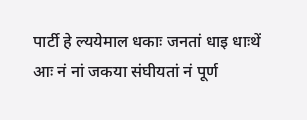पार्टी हे ल्ययेमाल धकाः जनतां धाइ धाःथें आः नं नां जकया संघीयतां नं पूर्ण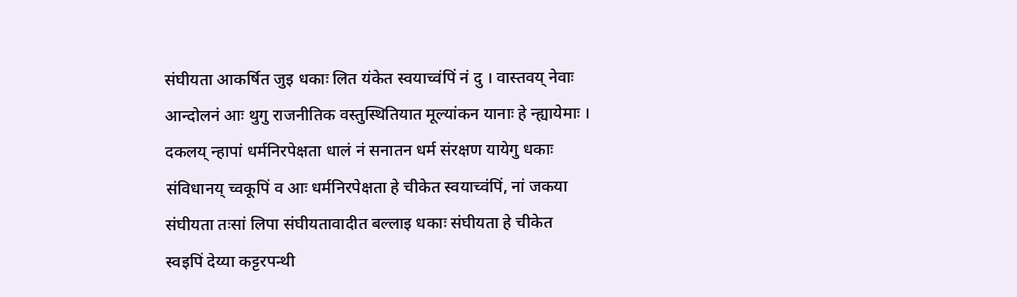संघीयता आकर्षित जुइ धकाः लित यंकेत स्वयाच्वंपिं नं दु । वास्तवय् नेवाः आन्दोलनं आः थुगु राजनीतिक वस्तुस्थितियात मूल्यांकन यानाः हे न्ह्यायेमाः ।
दकलय् न्हापां धर्मनिरपेक्षता धालं नं सनातन धर्म संरक्षण यायेगु धकाः संविधानय् च्वकूपिं व आः धर्मनिरपेक्षता हे चीकेत स्वयाच्वंपिं, नां जकया संघीयता तःसां लिपा संघीयतावादीत बल्लाइ धकाः संघीयता हे चीकेत स्वइपिं देय्या कट्टरपन्थी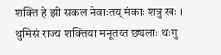शक्ति हे झी सकल नेवाःतय् मंकाः शत्रु खः । थुमिसं राज्य शक्तिया मनूतय्त छ्यलाः थःगु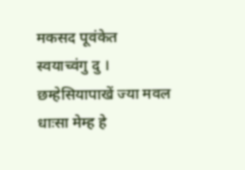मकसद पूवंकेत स्वयाच्वंगु दु ।
छम्हेसियापाखें ज्या मवल धाःसा मेम्ह हे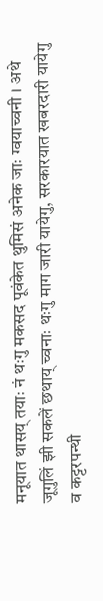मनूयात थासय् तयाः नं थःगु मकसद पूवंकेत थुमिसं अनेक जाः ग्वयाच्वनी । अथे जूगुलिं झी सकलें छथाय् च्वनाः थःगु माग जारी यायेगु, सरकारयात खबरदारी यायेगु व कट्टरपन्थी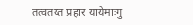तत्वतय्त प्रहार यायेमाःगु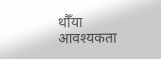थौँया आवश्यकता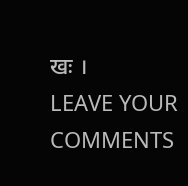खः ।
LEAVE YOUR COMMENTS